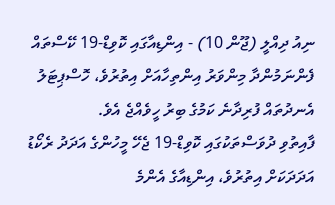ނިއު ދިއްލީ (ޖޫން 10) - އިންޑިއާގައި ކޮވިޑް-19 ކޭސްތައް ފެންނަމުންދާ މިންވަރު އިންތިހާއަށް އިތުރުވެ، ހޮސްޕިޓަލު އެނދުތައް ފުރިދާނެ ކަމުގެ ބިރު ހީވެއްޖެ އެވެ.
ފާއިތުވި ދުވަސްތަކުގައި ކޮވިޑް-19 ޖެހޭ މީހުންގެ އަދަދު ރެކޯޑު އަދަދަކަށް އިތުރުވެ، އިންޑިއާގެ އެންމެ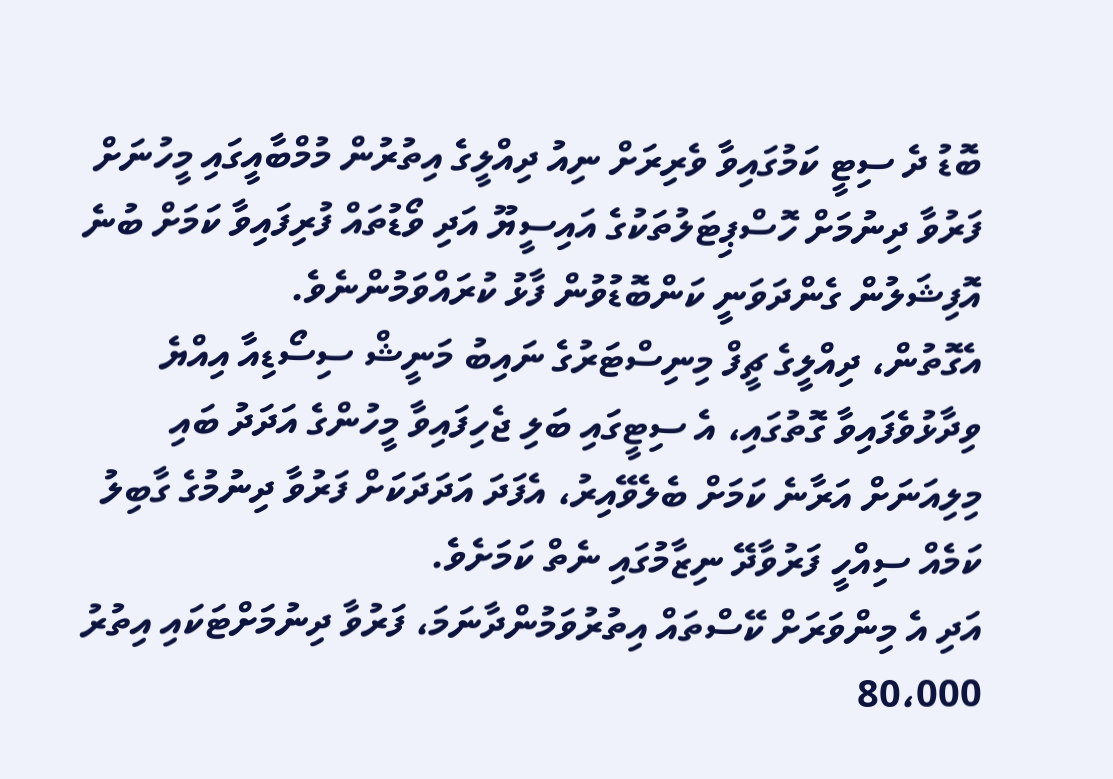ބޮޑު ދެ ސިޓީ ކަމުގައިވާ ވެރިރަށް ނިއު ދިއްލީގެ އިތުރުން މުމްބާއީގައި މީހުނަށް ފަރުވާ ދިނުމަށް ހޮސްޕިޓަލުތަކުގެ އައިސީޔޫ އަދި ވޯޑުތައް ފުރިފައިވާ ކަމަށް ބުނެ އޮފިޝަލުން ގެންދަވަނީ ކަންބޮޑުވުން ފާޅު ކުރައްވަމުންނެވެ.
އެގޮތުން، ދިއްލީގެ ޗީފް މިނިސްޓަރުގެ ނައިބު މަނީޝް ސިސޯޑިއާ އިއްޔެ ވިދާޅުވެފައިވާ ގޮތުގައި، އެ ސިޓީގައި ބަލި ޖެހިފައިވާ މީހުންގެ އަދަދު ބައި މިލިއަނަށް އަރާނެ ކަމަށް ބެލެވޭއިރު، އެފަދަ އަދަދަކަށް ފަރުވާ ދިނުމުގެ ގާބިލު ކަމެއް ސިއްހީ ފަރުވާދޭ ނިޒާމުގައި ނެތް ކަމަށެވެ.
އަދި އެ މިންވަރަށް ކޭސްތައް އިތުރުވަމުންދާނަމަ، ފަރުވާ ދިނުމަށްޓަކައި އިތުރު 80،000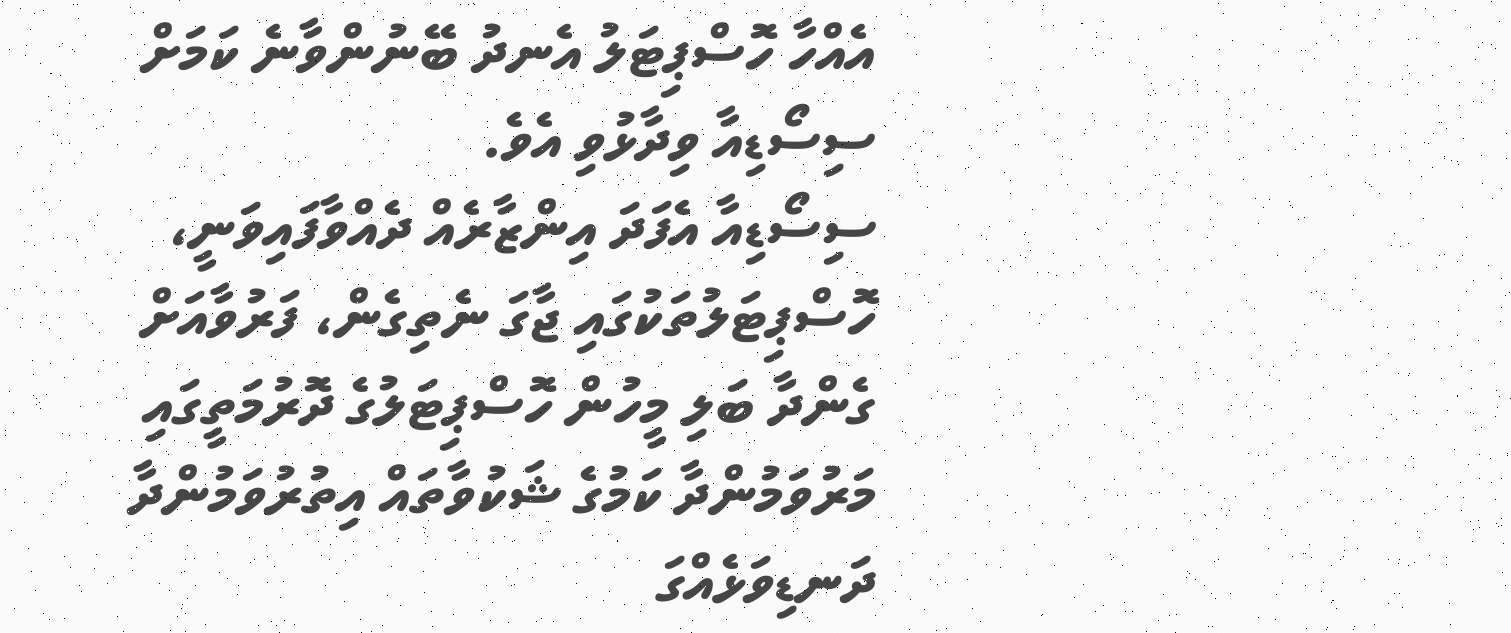އެއްހާ ހޮސްޕިޓަލު އެނދު ބޭނުންވާނެ ކަމަށް ސިސޯޑިއާ ވިދާޅުވި އެވެ.
ސިސޯޑިއާ އެފަދަ އިންޒާރެއް ދެއްވާފައިވަނީ، ހޮސްޕިޓަލުތަކުގައި ޖާގަ ނެތިގެން، ފަރުވާއަށް ގެންދާ ބަލި މީހުން ހޮސްޕިޓަލުގެ ދޮރުމަތީގައި މަރުވަމުންދާ ކަމުގެ ޝަކުވާތައް އިތުރުވަމުންދާ ދަނޑިވަޅެއްގަ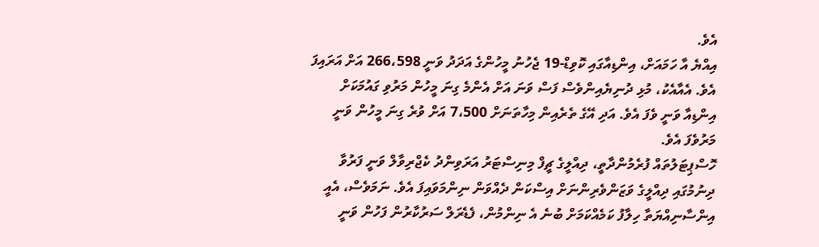އެވެ.
އިއްޔެ އާ ހަމައަށް، އިންޑިއާގައި ކޮވިޑް-19 ޖެހުނު މީހުންގެ އަދަދު ވަނީ 266،598 އަށް އަރައިފަ އެވެ. އެއާއެކު، މުޅި ދުނިޔެއިންވެސް ފަސް ވަނަ އަށް އެންމެ ގިނަ މީހުން މަރުވި ގައުމަކަށް އިންޑިއާ ވަނީ ވެފަ އެވެ. އަދި އޭގެ ތެރެއިން މިހާތަނަށް 7،500 އަށް ވުރެ ގިނަ މީހުން ވަނީ މަރުވެފަ އެވެ.
ހޮސްޕިޓަލުތައް ފުރެމުންދާތީ، ދިއްލީގެ ޗީފް މިނިސްޓަރު އަރަވިންދު ކެޖްރިވާލް ވަނީ ފަރުވާ ދިނުމުގައި ދިއްލީގެ ވަޒަންވެރިންނަށް އިސްކަން ދެއްވަން ނިންމަވައިފަ އެވެ. ނަމަވެސް، އެއީ އިންސާނިއްޔަތާ ހިލާފު ކަމެއްކަމަށް ބުނެ އެ ނިންމުން، ފެޑެރަލް ސަރުކާރުން ފަހުން ވަނީ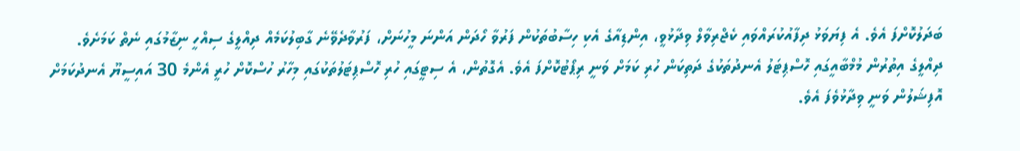ބަދަލުކޮށްފަ އެވެ. އެ ފިޔަވަޅު ދިފާއުކުރައްވައި ކެޖްރިވާލް ވިދާޅުވީ، އިންޑިއާގެ އެކި ހިސާބުތަކުން ފަރުވާ ހޯދަން އަންނަ މީހުނަށް، ފަރުވާދެވޭނެ ގާބިލުކަމެއް ދިއްލީގެ ސިއްހީ ނިޒާމުގައި ނެތް ކަމަށެވެ.
ދިއްލީގެ އިތުރުން މުމްބާއީގައި ހޮސްޕިޓަލު އެނދުތަކުގެ ދަތިކަން ހުރި ކަމަށް ވަނީ ރިޕޯޓުކޮށްފަ އެވެ. އެގޮތުން، އެ ސިޓީގައި ހުރި ހޮސްޕިޓަލުތަކުގައި މިހާރު ހުސްކޮށް ހުރީ އެންމެ 30 އައިސީޔޫ އެނދުކަމަށް އޮފިޝަލުން ވަނީ ވިދާޅުވެފަ އެވެ.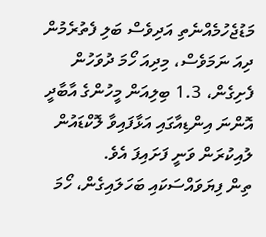މަޑުޖެހުމެއްނެތި އަދިވެސް ބަލި ފެތުރެމުން ދިއަ ނަމަވެސް، މިދިއަ ހޯމަ ދުވަހުން ފެށިގެން، 1.3 ބިލިއަން މީހުންގެ އާބާދީ އޮންނަ އިންޑިއާގައި އަޅާފައިވާ ލޮކްޑައުން ލުއިކުރަން ވަނީ ފަށައިފަ އެވެ.
ތިން ފިޔަވައްސަކައި ބަހަލައިގެން، ހޯމަ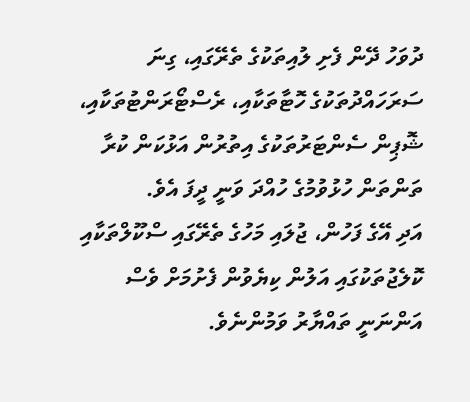ދުވަހު ދޭން ފެށި ލުއިތަކުގެ ތެރޭގައި، ގިނަ ސަރަހައްދުތަކުގެ ހޮޓާތަކާއި، ރެސްޓޯރަންޓުތަކާއި، ޝޮޕިން ސެންޓަރުތަކުގެ އިތުރުން އަޅުކަން ކުރާ ތަންތަން ހުޅުވުމުގެ ހުއްދަ ވަނީ ދީފަ އެވެ.
އަދި އޭގެ ފަހުން، ޖުލައި މަހުގެ ތެރޭގައި ސްކޫލްތަކާއި ކޮލެޖުތަކުގައި އަލުން ކިޔެވުން ފެށުމަށް ވެސް އަންނަނީ ތައްޔާރު ވަމުންނެވެ.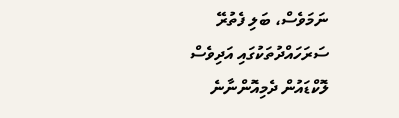ނަމަވެސް، ބަލި ފެތުރޭ ސަރަހައްދުތަކުގައި އަދިވެސް ލޮކްޑައުން ދެމިއޮންނާނެ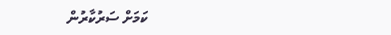ކަމަށް ސަރުކާރުން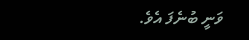ވަނީ ބުނެފަ އެވެ.